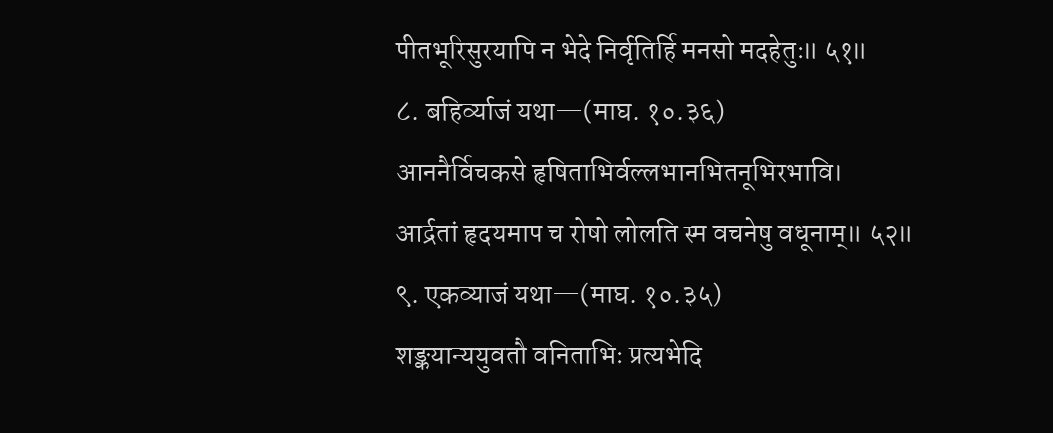पीतभूरिसुरयापि न भेदे निर्वृतिर्हि मनसो मदहेतुः॥ ५१॥
८. बहिर्व्याजं यथा—(माघ. १०.३६)
आननैर्विचकसे हृषिताभिर्वल्लभानभितनूभिरभावि।
आर्द्रतां हृदयमाप च रोषो लोलति स्म वचनेषु वधूनाम्॥ ५२॥
९. एकव्याजं यथा—(माघ. १०.३५)
शङ्कयान्ययुवतौ वनिताभिः प्रत्यभेदि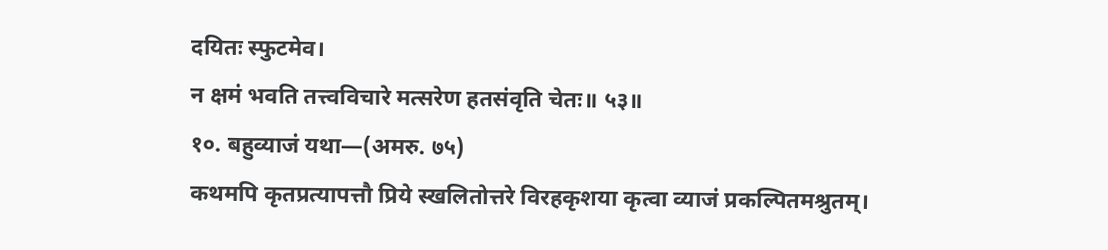दयितः स्फुटमेव।
न क्षमं भवति तत्त्वविचारे मत्सरेण हतसंवृति चेतः॥ ५३॥
१०. बहुव्याजं यथा—(अमरु. ७५)
कथमपि कृतप्रत्यापत्तौ प्रिये स्खलितोत्तरे विरहकृशया कृत्वा व्याजं प्रकल्पितमश्रुतम्।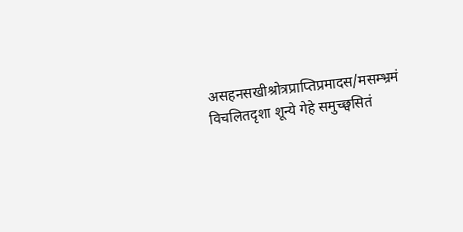असहनसखीश्रोत्रप्राप्तिप्रमादस/मसम्भ्रमं विचलितदृशा शून्ये गेहे समुच्छ्वसितं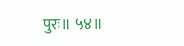पुरः॥ ५४॥